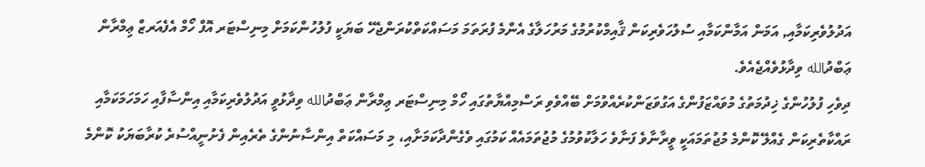އަދުލުވެރިކަމާއި, އަމަން އަމާންކަމާއި ސުލުހަވެރިކަން ޤާއިމްކުރުމުގެ މަރުހަލާގެ އެންމެ ފުރަތަމަ މަސައްކަތްކުރަންޖެހޭ ބަޔަކީ ފުލުހުންކަމަށް މިނިސްޓަރ އޮފް ހޯމް އެފެއަރޒް ޢިމްރާން ޢަބްދުالله ވިދާޅުވެއްޖެއެވެ.
ދިވެހި ފުލުހުންގެ ޚިދުމަތުގެ މުވައްޒަފުންގެ އަގުވަޒަންކުރެއްވުމަށް ބޭއްވެވި ރަސްމިއްޔާތުގައި ހޯމް މިނިސްޓަރ ޢިމްރާން ޢަބްދުالله ވިދާޅުވީ އަދުލުވެރިކަމާއި އިންސާފާއި ހަމަހަމަކަމާއި ރައްކާތެރިކަން ގެއްލޭ ކޮންމެ މުޖުތަމައަކީ ވީރާނާވެ ފަނާވެ ހަލާކުވުމުގެ މުޖުތަމައެއް ކަމުގައި ވެގެންދާކަމަށާއި، މި މަސައްކަތް އިންސާނުންގެ ތެރެއިން ފެށުނީއްސުރެ ކުރާބަޔަކު ކޮންމެ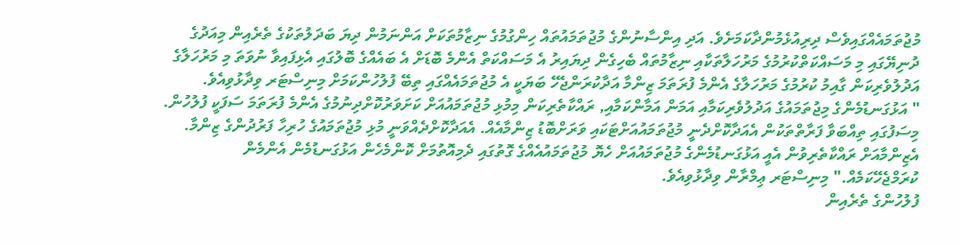މުޖުތަމައެއްގައިވެސް ދިރިއުޅެމުންދާކަމަށެވެ. އަދި އިންސާނުންގެ މުޖުތަމައުތައް ހިންގުމުގެ ނިޒާމުތަކަށް އަންނަމުން ދިޔަ ބަދަލުތަކުގެ ތެރެއިން މިއަދުގެ ދުނިޔޭގައި މި މަސައްކަތްކުރުމުގެ މަރުހަލާތަކާއި ނިޒާމުތައް ބެހިގެން ދިޔައިރު އެ މަސައްކަތް އެންމެ ބޮޑަށް އެ ބައެއްގެ ބޮލުގައި އެޅިފައިވާ ނުވަތަ މި މަރުހަލާގެ އަދުލުވެރިކަން ގާއިމު ކުރުމުގެ މަރުހަލާގެ އެންމެ ފުރަތަމަ ޒިންމާ އަދާކުރަންޖެހޭ ބަޔަކީ އެ މުޖުތަމައެއްގައި ތިބޭ ފުލުހުންކަމަށް މިނިސްޓަރ ވިދާޅުވިއެވެ.
" އަޅުގަނޑުމެންގެ މިޖުތަމައުގެ އަދުލުވެރިކަމާއި އަމަން އަމާންކަމާއި, ރައްކާތެރިކަން މިމުޅި މުޖުތަމައުއަށް ކަށަވަރުކޮށްދިނުމުގެ އެންމެ ފުރަތަމަ ސަފަކީ ފުލުހުން. މިސަފުގައި ތިއްބަވާ ފަރާތްތަކުން އެއަދާކޮށްދެނީ މުޖުތަމައުއަށްޓަކައި ވަރަށްބޮޑު ޒިންމާއެއް. އެއަދާކޮށްދެއްވަނީ މުޅި މުޖުތަމައުގެ ހުރިހާ ފަރުދުންގެ ޒިންމާ. އެޒިންމާއަށް ރައްކާތެރިވުން އެއީ އަޅުގަނޑުމެންގެ މުޖުތަމައުއަށް ހެޔޮ މުޖުތަމައުއެއްގެ ގޮތުގައި ދެމިއޮތުމަށް ކޮންމެހެން އަޅުގަނޑުމެން އެންމެން ކުރަމްޖެހޭކަމެއް." މިނިސްޓަރ ޢިމްރާން ވިދާޅުވިއެވެ.
ފުލުހުންގެ ތެރެއިން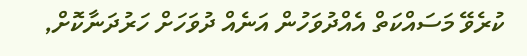ކުރެވޭ މަސައްކަތް އެއްދުވަހުން އަނެއް ދުވަހަށް ހަރުދަނާކޮށް,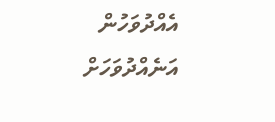އެއްދުވަހުން އަނެއްދުވަހަށް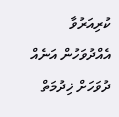ކުރިއަރުވާ އެއްދުވަހުން އަނެއް ދުވަހަށް ޚިދުމަތް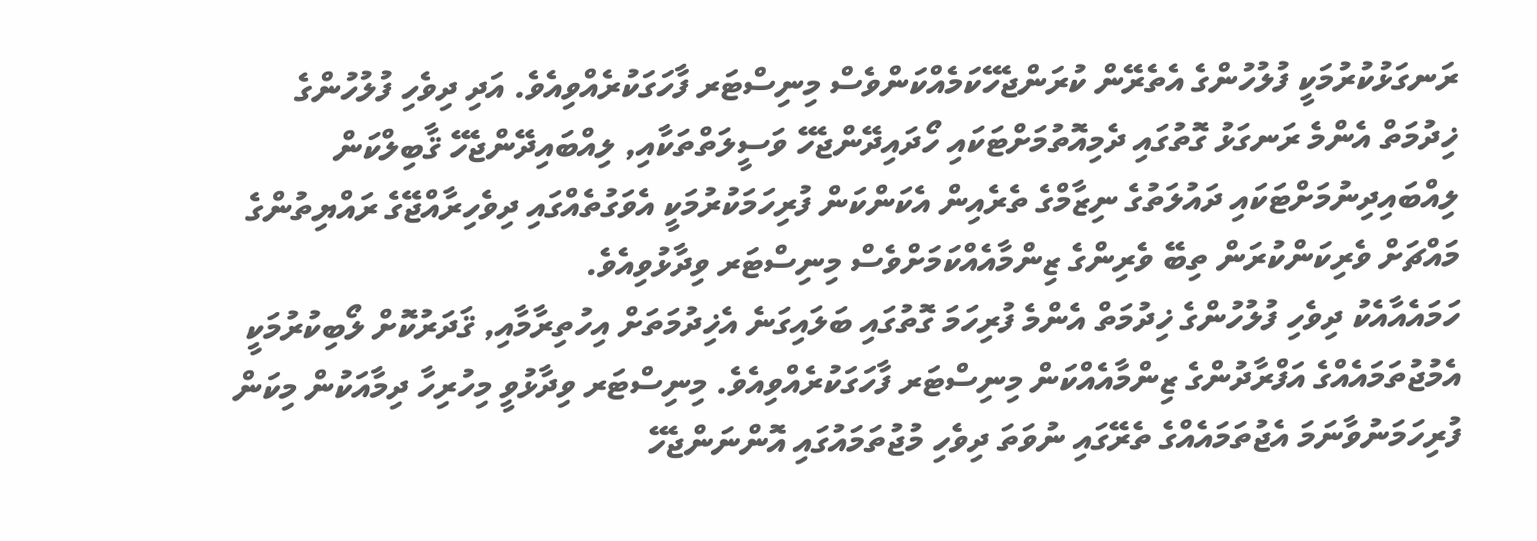ރަނގަޅުކުރުމަކީ ފުލުހުންގެ އެތެރޭން ކުރަންޖެހޭކަމެއްކަންވެސް މިނިސްޓަރ ފާހަގަކުރެއްވިއެވެ. އަދި ދިވެހި ފުލުހުންގެ ޚިދުމަތް އެންމެ ރަނގަޅު ގޮތުގައި ދެމިއޮތުމަށްޓަކައި ހޯދައިދޭންޖެހޭ ވަސީލަތްތަކާއި, ލިއްބައިދޭންޖެހޭ ޤާބިލްކަން ލިއްބައިދިނުމަށްޓަކައި ދައުލަތުގެ ނިޒާމްގެ ތެރެއިން އެކަންކަން ފުރިހަމަކުރުމަކީ އެވަގުތެއްގައި ދިވެހިރާއްޖޭގެ ރައްޔިތުންގެ މައްޗަށް ވެރިކަންކުރަން ތިބޭ ވެރިންގެ ޒިންމާއެއްކަމަށްވެސް މިނިސްޓަރ ވިދާޅުވިއެވެ.
ހަމައެއާއެކު ދިވެހި ފުލުހުންގެ ޚިދުމަތް އެންމެ ފުރިހަމަ ގޮތުގައި ބަލައިގަނެ އެޚިދުމަތަށް އިހުތިރާމާއި, ޤަދަރުކޮށް ލޯބިކުރުމަކީ އެމުޖުތަމައެއްގެ އަފްރާދުންގެ ޒިންމާއެއްކަން މިނިސްޓަރ ފާހަގަކުރެއްވިއެވެ. މިނިސްޓަރ ވިދާޅުވީ މިހުރިހާ ދިމާއަކުން މިކަން ފުރިހަމަނުވާނަމަ އެޖުތަމައެއްގެ ތެރޭގައި ނުވަތަ ދިވެހި މުޖުތަމައުގައި އޮންނަންޖެހޭ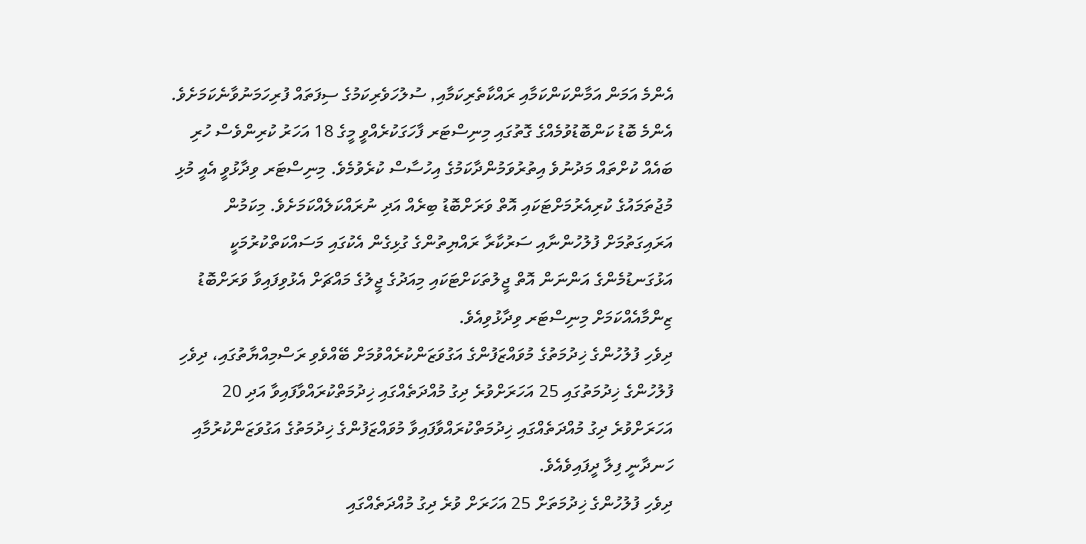އެންމެ އަމަން އަމާންކަންކަމާއި ރައްކާތެރިކަމާއި, ސުލުހަވެރިކަމުގެ ސިފަތައް ފުރިހަމަނުވާނެކަމަށެވެ.
އެންމެ ބޮޑު ކަންބޮޑުވުމެއްގެ ގޮތުގައި މިނިސްޓަރ ފާހަގަކުރެއްވީ މީގެ 18 އަހަރު ކުރިންވެސް ހުރި ބައެއް ކުށްތައް މަދުނުވެ އިތުރުވަމުންދާކަމުގެ އިހުސާސް ކުރެވުމެވެ. މިނިސްޓަރ ވިދާޅުވީ އެއީ މުޅި މުޖުތަމައުގެ ކުރިއެރުމަށްޓަކައި އޮތް ވަރަށްބޮޑު ބިރެއް އަދި ނުރައްކަލެއްކަމަށެވެ. މިކަމުން އަރައިގަތުމަށް ފުލުހުންނާއި ސަރުކާރާ ރައްޔިތުންގެ ގުޅިގެން އެކުގައި މަސައްކަތްކުރުމަކީ އަޅުގަނޑުމެންގެ އަންނަން އޮތް ޖީލުތަކަށްޓަކައި މިއަދުގެ ޖީލުގެ މައްޗަށް އެޅުވިފައިވާ ވަރަށްބޮޑު ޒިންމާއެއްކަމަށް މިނިސްޓަރ ވިދާޅުވިއެވެ.
ދިވެހި ފުލުހުންގެ ޚިދުމަތުގެ މުވައްޒަފުންގެ އަގުވަޒަންކުރެއްވުމަށް ބޭއްވެވި ރަސްމިއްޔާތުގައި، ދިވެހި ފުލުހުންގެ ޚިދުމަތުގައި 25 އަހަރަށްވުރެ ދިގު މުއްދަތެއްގައި ޚިދުމަތްކުރައްވާފައިވާ އަދި 20 އަހަރަށްވުރެ ދިގު މުއްދަތެއްގައި ޚިދުމަތްކުރައްވާފައިވާ މުވައްޒަފުންގެ ޚިދުމަތުގެ އަގުވަޒަންކުރުމާއި ހަނދާނީ ފިލާ ދީފައިވެއެވެ.
ދިވެހި ފުލުހުންގެ ޚިދުމަތަށް 25 އަހަރަށް ވުރެ ދިގު މުއްދަތެއްގައި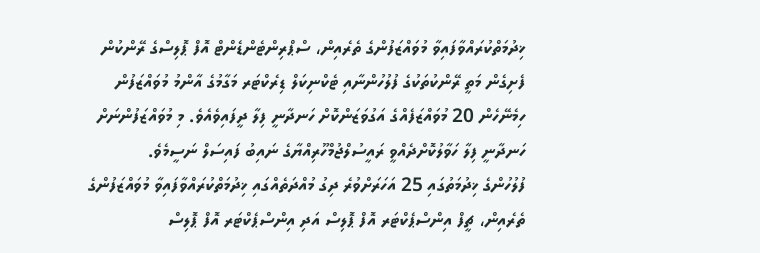ޚިދުމަތްކުރައްވާފައިވާ މުވައްޒަފުންގެ ތެރެއިން، ސްޕްރިންޓެންޑެންޓް އޮފް ޕޮލިސްގެ ރޭންކުން ފެށިގެން މަތީ ރޭންކުތަކުގެ ފުލުހުންނާއި ޓެކްނިކަލް ޑިރެކްޓަރ މަގާމުގެ އާންމު މުވައްޒަފުން ހިމެނޭހެން 20 މުވައްޒަފެއްގެ އަގުވަޒަންކޮށް ހަނދާނީ ފިލާ ދީފައިވެއެވެ. މި މުވައްޒަފުންނަށް ހަނދާނީ ފިލާ ހަވާލުކޮށްދެއްވީ ރައީސުލްޖުމްހޫރިއްޔާގެ ނައިބު ފައިސަލް ނަސީމެވެ.
ފުލުހުންގެ ޚިދުމަތުގައި 25 އަހަރަށްވުރެ ދިގު މުއްދަތެއްގައި ޚިދުމަތްކުރައްވާފައިވާ މުވައްޒަފުންގެ ތެރެއިން، ޗީފް އިންސްޕެކްޓަރ އޮފް ޕޮލިސް އަދި އިންސްޕެކްޓަރ އޮފް ޕޮލިސް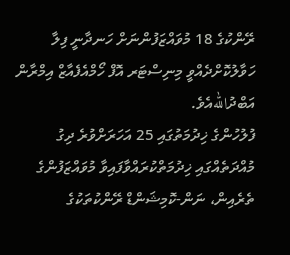ރޭންކުގެ 18 މުވައްޒަފުންނަށް ހަނދާނީ ފިލާ ހަވާލުކޮށްދެއްވީ މިނިސްޓަރ އޮފް ހޯމްއެފެއާޒް އިމްރާން އަބްދުاللهއެވެ.
ފުލުހުންގެ ޚިދުމަތުގައި 25 އަހަރަށްވުރެ ދިގު މުއްދަތެއްގައި ޚިދުމަތްކުރައްވާފައިވާ މުވައްޒަފުންގެ ތެރެއިން، ނަން-ކޮމިޝަންޑް ރޭންކުތަކުގެ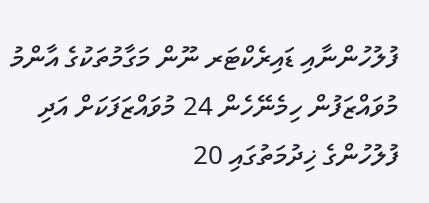ފުލުހުންނާއި ޑައިރެކްޓަރ ނޫން މަގާމުތަކުގެ އާންމު މުވައްޒަފުން ހިމެނޭހެން 24 މުވައްޒަފަކަށް އަދި ފުލުހުންގެ ޚިދުމަތުގައި 20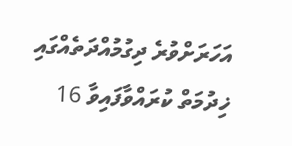އަހަރަށްވުރެ ދިގުމުއްދަތެއްގައި ޚިދުމަތް ކުރައްވާފައިވާ 16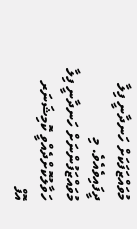މުވައްޒަފަކަށް ހަނދާނީ ފިލާ ދީފައިވެއެވެ. މި މުވައްޒަފުންނަށް ހަނދާނީ ފިލާ ހަވާލުކޮށްދެއްވީ ކޮމިޝަނަރ އޮފް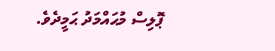ޕޮލިސް މުޙައްމަދު ޙަމީދެވެ.